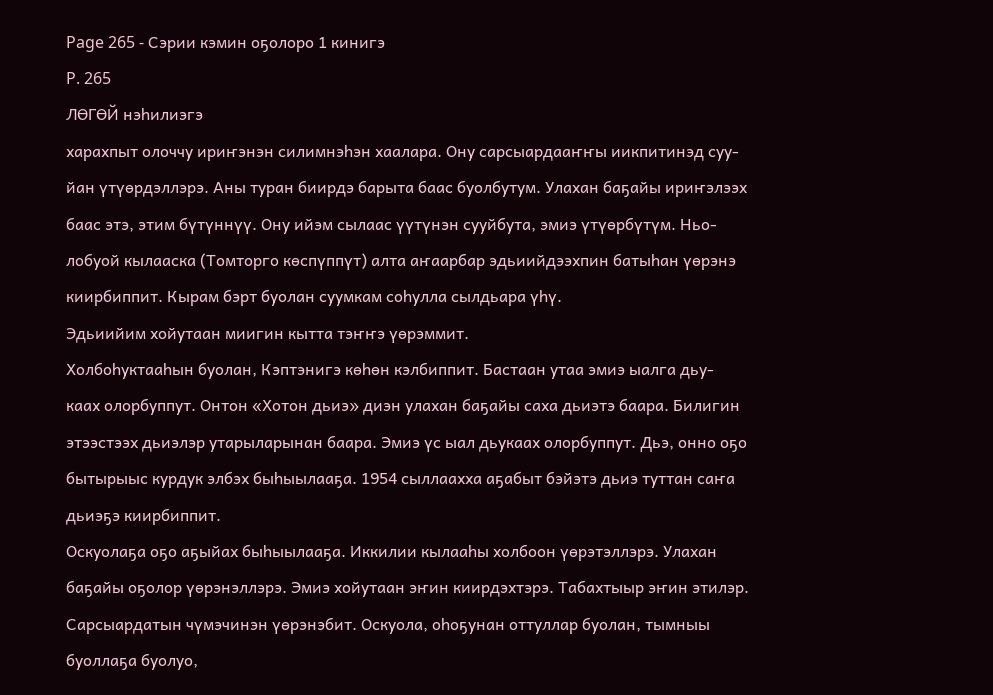Page 265 - Сэрии кэмин оҕолоро 1 кинигэ
P. 265
ЛӨГӨЙ нэһилиэгэ
харахпыт олоччу ириҥэнэн силимнэһэн хаалара. Ону сарсыардааҥҥы иикпитинэд суу-
йан үтүөрдэллэрэ. Аны туран биирдэ барыта баас буолбутум. Улахан баҕайы ириҥэлээх
баас этэ, этим бүтүннүү. Ону ийэм сылаас үүтүнэн сууйбута, эмиэ үтүөрбүтүм. Ньо-
лобуой кылааска (Томторго көспүппүт) алта аҥаарбар эдьиийдээхпин батыһан үөрэнэ
киирбиппит. Кырам бэрт буолан суумкам соһулла сылдьара үһү.
Эдьиийим хойутаан миигин кытта тэҥҥэ үөрэммит.
Холбоһуктааһын буолан, Кэптэнигэ көһөн кэлбиппит. Бастаан утаа эмиэ ыалга дьу-
каах олорбуппут. Онтон «Хотон дьиэ» диэн улахан баҕайы саха дьиэтэ баара. Билигин
этээстээх дьиэлэр утарыларынан баара. Эмиэ үс ыал дьукаах олорбуппут. Дьэ, онно оҕо
бытырыыс курдук элбэх быһыылааҕа. 1954 сыллаахха аҕабыт бэйэтэ дьиэ туттан саҥа
дьиэҕэ киирбиппит.
Оскуолаҕа оҕо аҕыйах быһыылааҕа. Иккилии кылааһы холбоон үөрэтэллэрэ. Улахан
баҕайы оҕолор үөрэнэллэрэ. Эмиэ хойутаан эҥин киирдэхтэрэ. Табахтыыр эҥин этилэр.
Сарсыардатын чүмэчинэн үөрэнэбит. Оскуола, оһоҕунан оттуллар буолан, тымныы
буоллаҕа буолуо,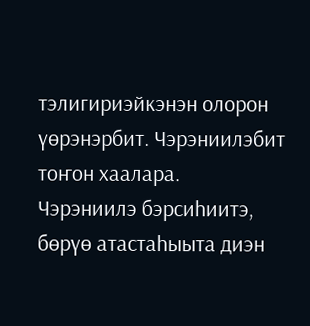тэлигириэйкэнэн олорон үөрэнэрбит. Чэрэниилэбит тоҥон хаалара.
Чэрэниилэ бэрсиһиитэ, бөрүө атастаһыыта диэн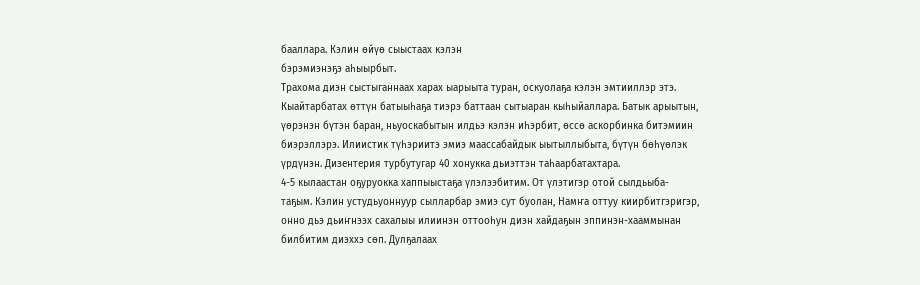бааллара. Кэлин өйүө сыыстаах кэлэн
бэрэмиэнэҕэ аһыырбыт.
Трахома диэн сыстыганнаах харах ыарыыта туран, оскуолаҕа кэлэн эмтииллэр этэ.
Кыайтарбатах өттүн батыыһаҕа тиэрэ баттаан сытыаран кыһыйаллара. Батык арыытын,
үөрэнэн бүтэн баран, ньуоскабытын илдьэ кэлэн иһэрбит, өссө аскорбинка битэмиин
биэрэллэрэ. Илиистик түһэриитэ эмиэ маассабайдык ыытыллыбыта, бүтүн бөһүөлэк
үрдүнэн. Дизентерия турбутугар 40 хонукка дьиэттэн таһаарбатахтара.
4-5 кылаастан оҕуруокка хаппыыстаҕа үлэлээбитим. От үлэтигэр отой сылдьыба-
таҕым. Кэлин устудьуоннуур сылларбар эмиэ сут буолан, Намҥа оттуу киирбитгэригэр,
онно дьэ дьиҥнээх сахалыы илиинэн оттооһун диэн хайдаҕын эппинэн-хааммынан
билбитим диэххэ сөп. Дулҕалаах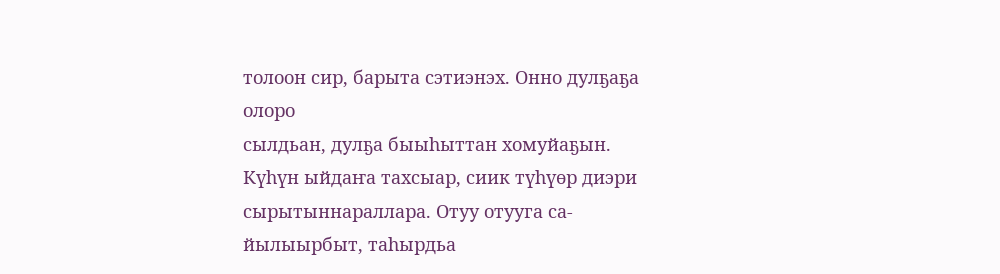толоон сир, барыта сэтиэнэх. Онно дулҕаҕа олоро
сылдьан, дулҕа быыһыттан хомуйаҕын.
Күһүн ыйдаҥа тахсыар, сиик түһүөр диэри сырытыннараллара. Отуу отууга са-
йылыырбыт, таһырдьа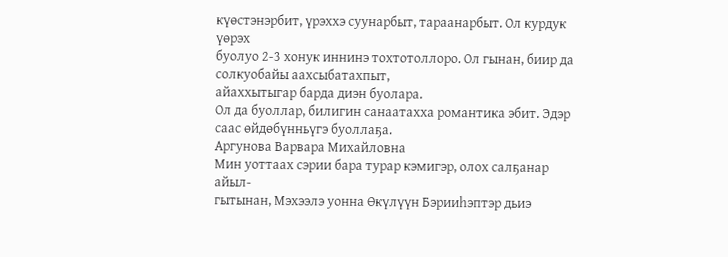күөстэнэрбит, үрэххэ суунарбыт, тараанарбыт. Ол курдук үөрэх
буолуо 2-3 хонук иннинэ тохтотоллоро. Ол гынан, биир да солкуобайы аахсыбатахпыт,
айаххытыгар барда диэн буолара.
Ол да буоллар, билигин санаатахха романтика эбит. Эдэр саас өйдөбүнньүгэ буоллаҕа.
Аргунова Варвара Михайловна
Мин уоттаах сэрии бара турар кэмигэр, олох салҕанар айыл-
гытынан, Мэхээлэ уонна Өкүлүүн Бэрииһэптэр дьиэ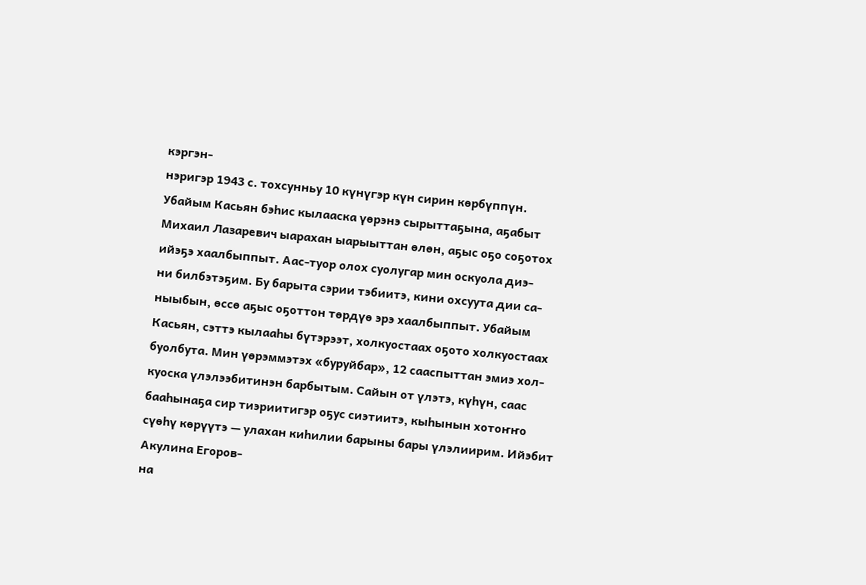кэргэн-
нэригэр 1943 с. тохсунньу 10 күнүгэр күн сирин көрбүппүн.
Убайым Касьян бэһис кылааска үөрэнэ сырыттаҕына, аҕабыт
Михаил Лазаревич ыарахан ыарыыттан өлөн, аҕыс оҕо соҕотох
ийэҕэ хаалбыппыт. Аас-туор олох суолугар мин оскуола диэ-
ни билбэтэҕим. Бу барыта сэрии тэбиитэ, кини охсуута дии са-
ныыбын, өссө аҕыс оҕоттон төрдүө эрэ хаалбыппыт. Убайым
Касьян, сэттэ кылааһы бүтэрээт, холкуостаах оҕото холкуостаах
буолбута. Мин үөрэммэтэх «буруйбар», 12 сааспыттан эмиэ хол-
куоска үлэлээбитинэн барбытым. Сайын от үлэтэ, күһүн, саас
бааһынаҕа сир тиэриитигэр оҕус сиэтиитэ, кыһынын хотоҥҥо
сүөһү көрүүтэ — улахан киһилии барыны бары үлэлиирим. Ийэбит Акулина Егоров-
на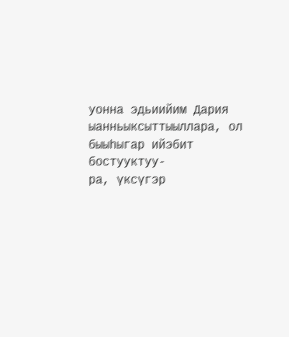уонна эдьиийим Дария ыанньыксыттыыллара, ол быыһыгар ийэбит бостууктуу-
ра, үксүгэр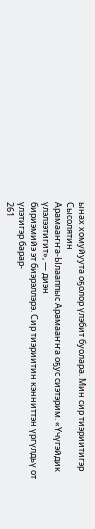ынах хомуйуута оҕолор үлэбит буолара. Мин сир тиэриитигэр Сысолятин
Арамааҥҥа-Ылааппыс Арамааҥҥа оҕус сиэтэрим. «Үчүгэйдик үлэлээтигит», — диэн
бириэмийэ эт биэрэллэрэ. Сир тиэриитин кэнниттэн үргүлдьү от үлэтигэр барар-
261